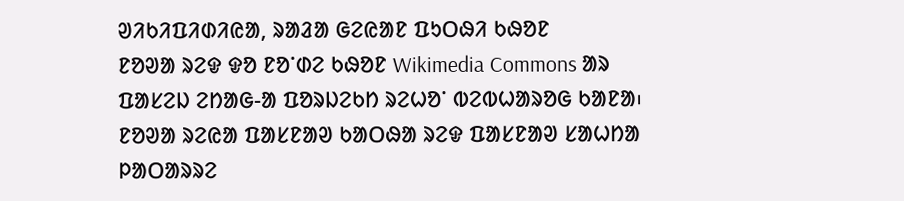ᱣᱤᱠᱤᱯᱤᱰᱤᱭᱟ, ᱨᱟᱲᱟ ᱜᱮᱭᱟᱱ ᱯᱩᱛᱷᱤ ᱠᱷᱚᱱ
ᱱᱚᱣᱟ ᱨᱮᱫ ᱫᱚ ᱱᱚᱸᱰᱮ ᱠᱷᱚᱱ Wikimedia Commons ᱟᱨ ᱯᱟᱥᱮᱡ ᱮᱴᱟᱜ-ᱟ ᱯᱚᱨᱡᱮᱠᱴ ᱨᱮᱦᱚᱸ ᱵᱮᱵᱦᱟᱨᱚᱜ ᱠᱟᱱᱟ᱾ ᱱᱚᱣᱟ ᱨᱮᱭᱟ ᱯᱟᱥᱱᱟᱣ ᱠᱟᱛᱷᱟ ᱨᱮᱫ ᱯᱟᱥᱱᱟᱣ ᱥᱟᱦᱴᱟ ᱞᱟᱛᱟᱨᱨᱮ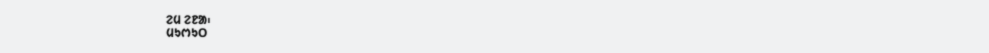ᱮᱢ ᱮᱱᱟ᱾
ᱢᱩᱬᱩᱛ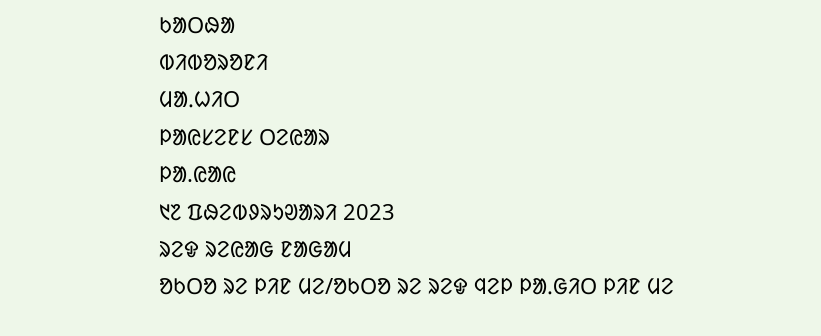ᱠᱟᱛᱷᱟ
ᱵᱤᱵᱚᱨᱚᱱᱤ
ᱢᱟᱹᱦᱤᱛ
ᱞᱟᱭᱥᱮᱱᱥ ᱛᱮᱭᱟᱨ
ᱞᱟ.ᱭᱟᱭ
᱑᱗ ᱯᱷᱮᱵᱽᱨᱩᱣᱟᱨᱤ 2023
ᱨᱮᱫ ᱨᱮᱭᱟᱜ ᱱᱟᱜᱟᱢ
ᱚᱠᱛᱚ ᱨᱮ ᱞᱤᱱ ᱢᱮ/ᱚᱠᱛᱚ ᱨᱮ ᱨᱮᱫ ᱧᱮᱞ ᱞᱟᱹᱜᱤᱛ ᱞᱤᱱ ᱢᱮ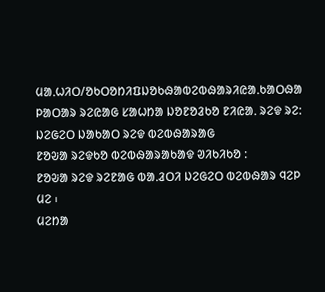ᱢᱟᱹᱦᱤᱛ/ᱚᱠᱛᱚᱴᱤᱯᱡᱚᱠᱷᱟᱵᱮᱵᱷᱟᱨᱤᱭᱟᱹᱠᱟᱛᱷᱟ
ᱞᱟᱛᱟᱨ ᱨᱮᱭᱟᱜ ᱥᱟᱦᱴᱟ ᱡᱚᱱᱚᱲᱠᱚ ᱱᱤᱭᱟᱹ ᱨᱮᱫ ᱨᱮ:
ᱡᱮᱜᱮᱛ ᱡᱟᱠᱟᱛ ᱨᱮᱫ ᱵᱮᱵᱷᱟᱨᱟᱜ
ᱱᱚᱶᱟ ᱨᱮᱫᱠᱚ ᱵᱮᱵᱷᱟᱨᱟᱠᱟᱫ ᱣᱤᱠᱤᱠᱚ :
ᱱᱚᱶᱟ ᱨᱮᱫ ᱨᱮᱱᱟᱜ ᱵᱟᱹᱲᱛᱤ ᱡᱮᱜᱮᱛ ᱵᱮᱵᱷᱟᱨ ᱧᱮᱞ ᱢᱮ ᱾
ᱢᱮᱴᱟ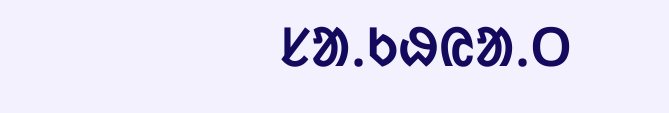ᱥᱟᱹᱠᱷᱭᱟᱹᱛ